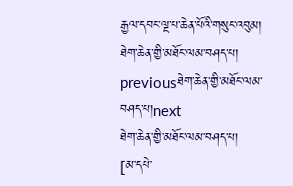རྒྱལ་དབང་ལྔ་པ་ཆེན་པོའི་གསུང་འབུམ།
ཐེག་ཆེན་གྱི་མཐོང་ལམ་བཤད་པ།
previousཐེག་ཆེན་གྱི་མཐོང་ལམ་བཤད་པ།next
ཐེག་ཆེན་གྱི་མཐོང་ལམ་བཤད་པ།
[མ་དཔེ་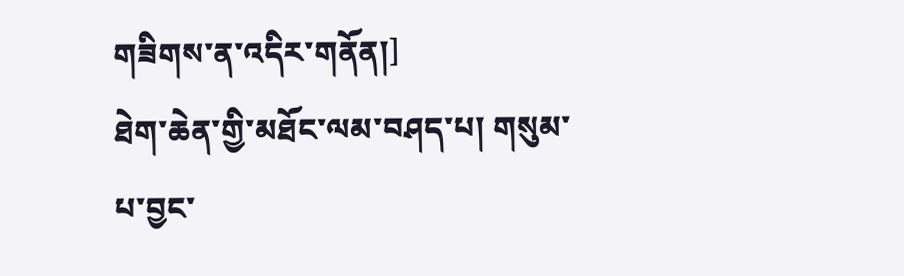གཟིགས་ན་འདིར་གནོན།]
ཐེག་ཆེན་གྱི་མཐོང་ལམ་བཤད་པ། གསུམ་པ་བྱང་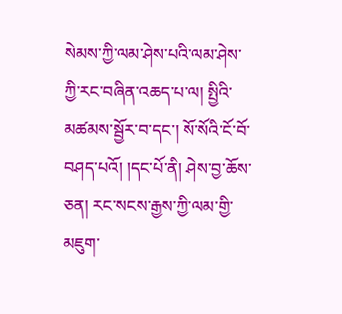སེམས་ཀྱི་ལམ་ཤེས་པའི་ལམ་ཤེས་ཀྱི་རང་བཞིན་འཆད་པ་ལ། སྤྱིའི་མཚམས་སྦྱོར་བ་དང་། སོ་སོའི་ངོ་བོ་བཤད་པའོ། །དང་པོ་ནི། ཤེས་བྱ་ཆོས་ཅན། རང་སངས་རྒྱས་ཀྱི་ལམ་གྱི་མཇུག་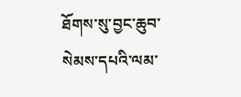ཐོགས་སུ་བྱང་ཆུབ་སེམས་དཔའི་ལམ་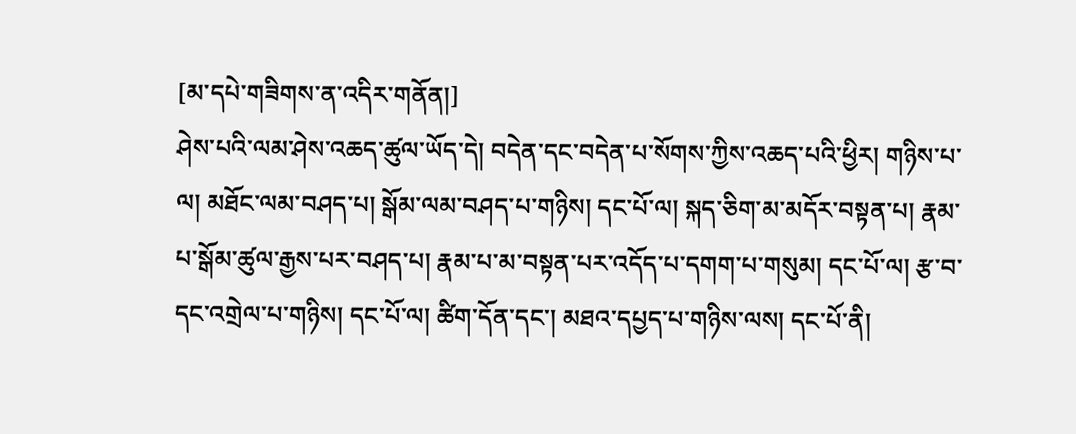[མ་དཔེ་གཟིགས་ན་འདིར་གནོན།]
ཤེས་པའི་ལམ་ཤེས་འཆད་ཚུལ་ཡོད་དེ། བདེན་དང་བདེན་པ་སོགས་ཀྱིས་འཆད་པའི་ཕྱིར། གཉིས་པ་ལ། མཐོང་ལམ་བཤད་པ། སྒོམ་ལམ་བཤད་པ་གཉིས། དང་པོ་ལ། སྐད་ཅིག་མ་མདོར་བསྟན་པ། རྣམ་པ་སྒོམ་ཚུལ་རྒྱས་པར་བཤད་པ། རྣམ་པ་མ་བསྟན་པར་འདོད་པ་དགག་པ་གསུམ། དང་པོ་ལ། རྩ་བ་དང་འགྲེལ་པ་གཉིས། དང་པོ་ལ། ཚིག་དོན་དང་། མཐའ་དཔྱད་པ་གཉིས་ལས། དང་པོ་ནི།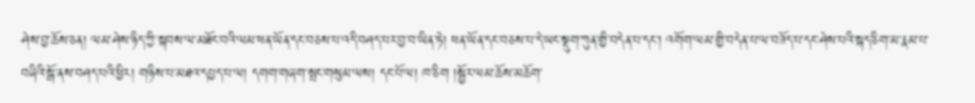ཤེས་བྱ་ཆོས་ཅན། ལམ་ཤེས་ཉིད་ཀྱི་སྐབས་ལ་མཐོང་བའི་ལམ་ཕན་ཡོན་དང་བཅས་པ་འདི་བཤད་པར་བྱ་བ་ཡིན་ཏེ། ཕན་ཡོན་དང་བཅས་པ་དེ་ཡང་སྡུག་ཀུན་གྱི་བདེན་པ་དང་། འགོག་ལམ་གྱི་བདེན་པ་ལ་བཟོད་པ་དང་ཤེས་པའི་སྐད་ཅིག་མ་རྣམ་པ་བཞིའི་སྒོ་ནས་བཤད་པའི་ཕྱིར། གཉིས་པ་མཐའ་དཔྱད་པ་ལ། དགག་གཞག་སྤང་གསུམ་ལས། དང་པོ་ལ། ཁ་ཅིག །སྦྱོར་ལམ་ཆོས་མཆོག་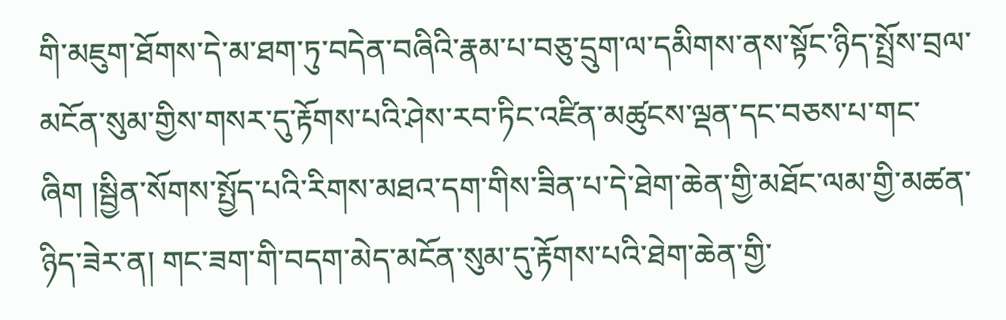གི་མཇུག་ཐོགས་དེ་མ་ཐག་ཏུ་བདེན་བཞིའི་རྣམ་པ་བཅུ་དྲུག་ལ་དམིགས་ནས་སྟོང་ཉིད་སྤྲོས་བྲལ་མངོན་སུམ་གྱིས་གསར་དུ་རྟོགས་པའི་ཤེས་རབ་ཏིང་འཛིན་མཚུངས་ལྡན་དང་བཅས་པ་གང་ཞིག །སྦྱིན་སོགས་སྤྱོད་པའི་རིགས་མཐའ་དག་གིས་ཟིན་པ་དེ་ཐེག་ཆེན་གྱི་མཐོང་ལམ་གྱི་མཚན་ཉིད་ཟེར་ན། གང་ཟག་གི་བདག་མེད་མངོན་སུམ་དུ་རྟོགས་པའི་ཐེག་ཆེན་གྱི་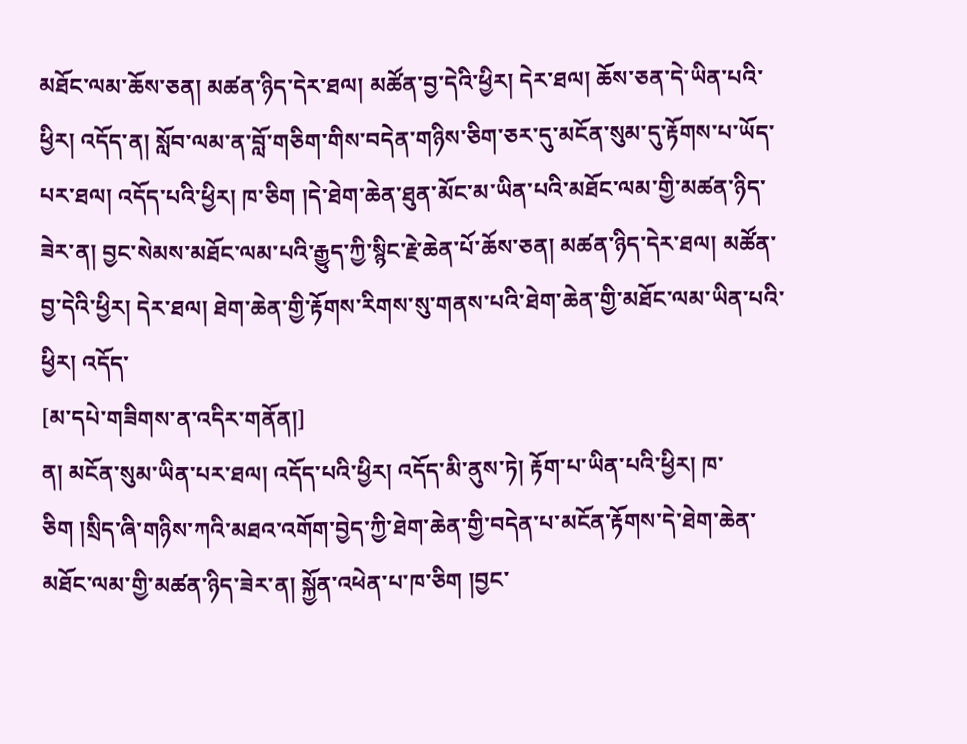མཐོང་ལམ་ཆོས་ཅན། མཚན་ཉིད་དེར་ཐལ། མཚོན་བྱ་དེའི་ཕྱིར། དེར་ཐལ། ཆོས་ཅན་དེ་ཡིན་པའི་ཕྱིར། འདོད་ན། སློབ་ལམ་ན་བློ་གཅིག་གིས་བདེན་གཉིས་ཅིག་ཅར་དུ་མངོན་སུམ་དུ་རྟོགས་པ་ཡོད་པར་ཐལ། འདོད་པའི་ཕྱིར། ཁ་ཅིག །དེ་ཐེག་ཆེན་ཐུན་མོང་མ་ཡིན་པའི་མཐོང་ལམ་གྱི་མཚན་ཉིད་ཟེར་ན། བྱང་སེམས་མཐོང་ལམ་པའི་རྒྱུད་ཀྱི་སྙིང་རྗེ་ཆེན་པོ་ཆོས་ཅན། མཚན་ཉིད་དེར་ཐལ། མཚོན་བྱ་དེའི་ཕྱིར། དེར་ཐལ། ཐེག་ཆེན་གྱི་རྟོགས་རིགས་སུ་གནས་པའི་ཐེག་ཆེན་གྱི་མཐོང་ལམ་ཡིན་པའི་ཕྱིར། འདོད་
[མ་དཔེ་གཟིགས་ན་འདིར་གནོན།]
ན། མངོན་སུམ་ཡིན་པར་ཐལ། འདོད་པའི་ཕྱིར། འདོད་མི་ནུས་ཏེ། རྟོག་པ་ཡིན་པའི་ཕྱིར། ཁ་ཅིག །སྲིད་ཞི་གཉིས་ཀའི་མཐའ་འགོག་བྱེད་ཀྱི་ཐེག་ཆེན་གྱི་བདེན་པ་མངོན་རྟོགས་དེ་ཐེག་ཆེན་མཐོང་ལམ་གྱི་མཚན་ཉིད་ཟེར་ན། སྐྱོན་འཕེན་པ་ཁ་ཅིག །བྱང་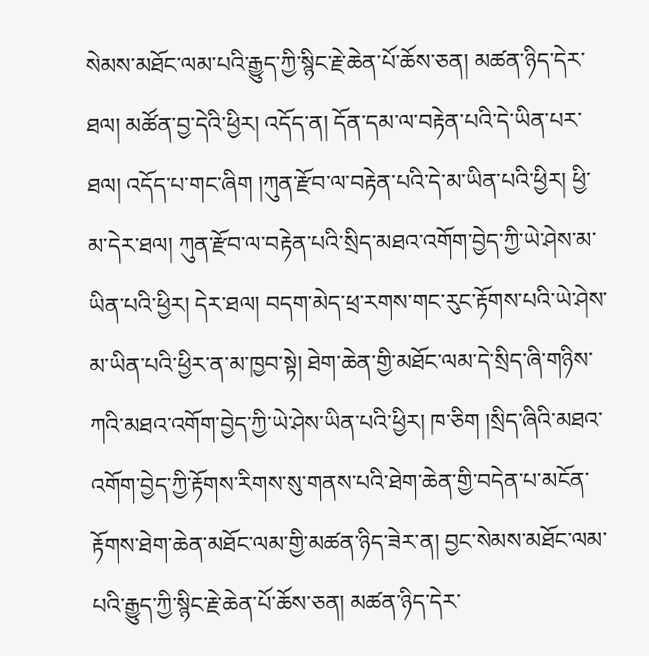སེམས་མཐོང་ལམ་པའི་རྒྱུད་ཀྱི་སྙིང་རྗེ་ཆེན་པོ་ཆོས་ཅན། མཚན་ཉིད་དེར་ཐལ། མཚོན་བྱ་དེའི་ཕྱིར། འདོད་ན། དོན་དམ་ལ་བརྟེན་པའི་དེ་ཡིན་པར་ཐལ། འདོད་པ་གང་ཞིག །ཀུན་རྫོབ་ལ་བརྟེན་པའི་དེ་མ་ཡིན་པའི་ཕྱིར། ཕྱི་མ་དེར་ཐལ། ཀུན་རྫོབ་ལ་བརྟེན་པའི་སྲིད་མཐའ་འགོག་བྱེད་ཀྱི་ཡེ་ཤེས་མ་ཡིན་པའི་ཕྱིར། དེར་ཐལ། བདག་མེད་ཕྲ་རགས་གང་རུང་རྟོགས་པའི་ཡེ་ཤེས་མ་ཡིན་པའི་ཕྱིར་ན་མ་ཁྱབ་སྟེ། ཐེག་ཆེན་གྱི་མཐོང་ལམ་དེ་སྲིད་ཞི་གཉིས་ཀའི་མཐའ་འགོག་བྱེད་ཀྱི་ཡེ་ཤེས་ཡིན་པའི་ཕྱིར། ཁ་ཅིག །སྲིད་ཞིའི་མཐའ་འགོག་བྱེད་ཀྱི་རྟོགས་རིགས་སུ་གནས་པའི་ཐེག་ཆེན་གྱི་བདེན་པ་མངོན་རྟོགས་ཐེག་ཆེན་མཐོང་ལམ་གྱི་མཚན་ཉིད་ཟེར་ན། བྱང་སེམས་མཐོང་ལམ་པའི་རྒྱུད་ཀྱི་སྙིང་རྗེ་ཆེན་པོ་ཆོས་ཅན། མཚན་ཉིད་དེར་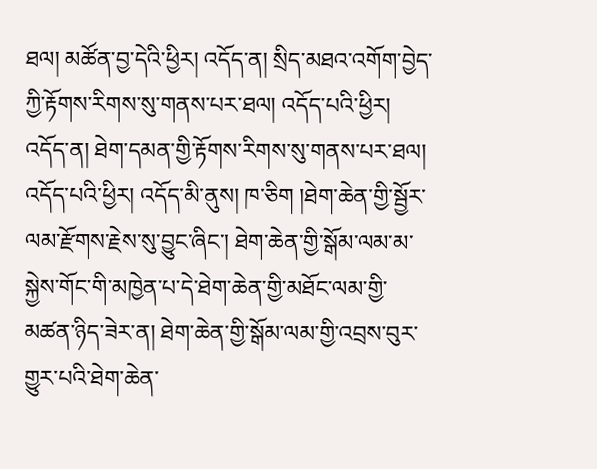ཐལ། མཚོན་བྱ་དེའི་ཕྱིར། འདོད་ན། སྲིད་མཐའ་འགོག་བྱེད་ཀྱི་རྟོགས་རིགས་སུ་གནས་པར་ཐལ། འདོད་པའི་ཕྱིར། འདོད་ན། ཐེག་དམན་གྱི་རྟོགས་རིགས་སུ་གནས་པར་ཐལ། འདོད་པའི་ཕྱིར། འདོད་མི་ནུས། ཁ་ཅིག །ཐེག་ཆེན་གྱི་སྦྱོར་ལམ་རྫོགས་རྗེས་སུ་བྱུང་ཞིང་། ཐེག་ཆེན་གྱི་སྒོམ་ལམ་མ་སྐྱེས་གོང་གི་མཁྱེན་པ་དེ་ཐེག་ཆེན་གྱི་མཐོང་ལམ་གྱི་མཚན་ཉིད་ཟེར་ན། ཐེག་ཆེན་གྱི་སྒོམ་ལམ་གྱི་འབྲས་བུར་གྱུར་པའི་ཐེག་ཆེན་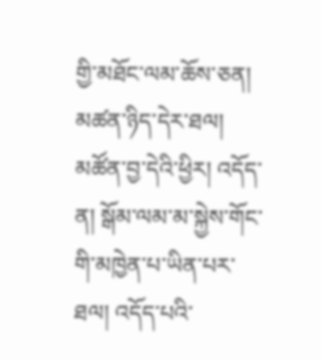གྱི་མཐོང་ལམ་ཆོས་ཅན། མཚན་ཉིད་དེར་ཐལ། མཚོན་བྱ་དེའི་ཕྱིར། འདོད་ན། སྒོམ་ལམ་མ་སྐྱེས་གོང་གི་མཁྱེན་པ་ཡིན་པར་ཐལ། འདོད་པའི་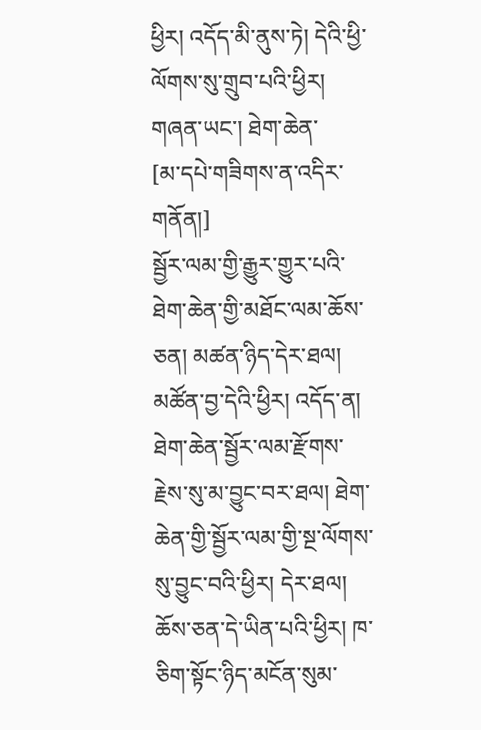ཕྱིར། འདོད་མི་ནུས་ཏེ། དེའི་ཕྱི་ལོགས་སུ་གྲུབ་པའི་ཕྱིར། གཞན་ཡང་། ཐེག་ཆེན་
[མ་དཔེ་གཟིགས་ན་འདིར་གནོན།]
སྦྱོར་ལམ་གྱི་རྒྱུར་གྱུར་པའི་ཐེག་ཆེན་གྱི་མཐོང་ལམ་ཆོས་ཅན། མཚན་ཉིད་དེར་ཐལ། མཚོན་བྱ་དེའི་ཕྱིར། འདོད་ན། ཐེག་ཆེན་སྦྱོར་ལམ་རྫོགས་རྗེས་སུ་མ་བྱུང་བར་ཐལ། ཐེག་ཆེན་གྱི་སྦྱོར་ལམ་གྱི་སྔ་ལོགས་སུ་བྱུང་བའི་ཕྱིར། དེར་ཐལ། ཆོས་ཅན་དེ་ཡིན་པའི་ཕྱིར། ཁ་ཅིག་སྟོང་ཉིད་མངོན་སུམ་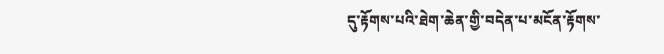དུ་རྟོགས་པའི་ཐེག་ཆེན་གྱི་བདེན་པ་མངོན་རྟོགས་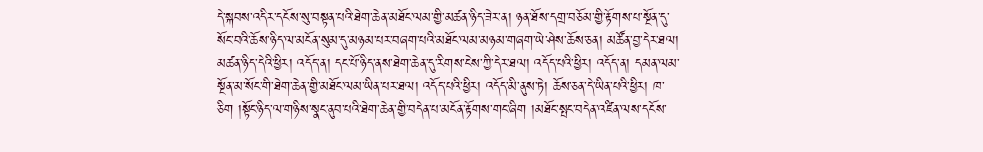དེ་སྐབས་འདིར་དངོས་སུ་བསྟན་པའི་ཐེག་ཆེན་མཐོང་ལམ་གྱི་མཚན་ཉིད་ཟེར་ན། ཉན་ཐོས་དགྲ་བཅོམ་གྱི་རྟོགས་པ་སྔོན་དུ་སོང་བའི་ཆོས་ཉིད་ལ་མངོན་སུམ་དུ་མཉམ་པར་བཞག་པའི་མཐོང་ལམ་མཉམ་གཞག་ཡེ་ཤེས་ཆོས་ཅན། མཚོན་བྱ་དེར་ཐལ། མཚན་ཉིད་དེའི་ཕྱིར། འདོད་ན། དང་པོ་ཉིད་ནས་ཐེག་ཆེན་དུ་རིགས་ངེས་ཀྱི་དེར་ཐལ། འདོད་པའི་ཕྱིར། འདོད་ན། དམན་ལམ་སྔོན་མ་སོང་གི་ཐེག་ཆེན་གྱི་མཐོང་ལམ་ཡིན་པར་ཐལ། འདོད་པའི་ཕྱིར། འདོད་མི་ནུས་ཏེ། ཆོས་ཅན་དེ་ཡིན་པའི་ཕྱིར། ཁ་ཅིག །སྟོང་ཉིད་ལ་གཉིས་སྣང་ནུབ་པའི་ཐེག་ཆེན་གྱི་བདེན་པ་མངོན་རྟོགས་གང་ཞིག །མཐོང་སྤང་བདེན་འཛིན་ལས་དངོས་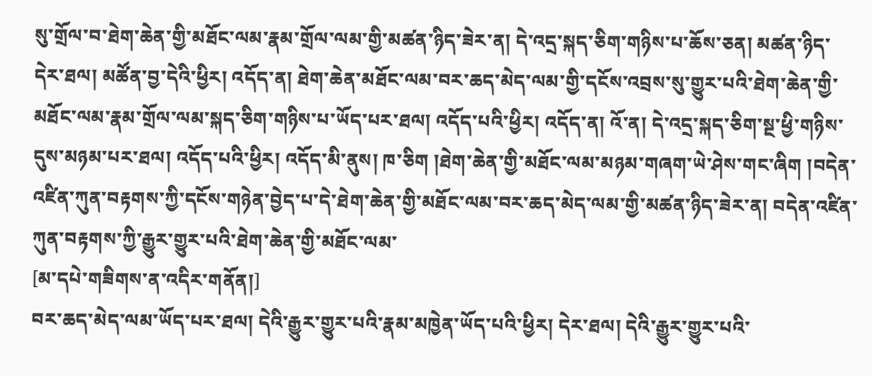སུ་གྲོལ་བ་ཐེག་ཆེན་གྱི་མཐོང་ལམ་རྣམ་གྲོལ་ལམ་གྱི་མཚན་ཉིད་ཟེར་ན། དེ་འདྲ་སྐད་ཅིག་གཉིས་པ་ཆོས་ཅན། མཚན་ཉིད་དེར་ཐལ། མཚོན་བྱ་དེའི་ཕྱིར། འདོད་ན། ཐེག་ཆེན་མཐོང་ལམ་བར་ཆད་མེད་ལམ་གྱི་དངོས་འབྲས་སུ་གྱུར་པའི་ཐེག་ཆེན་གྱི་མཐོང་ལམ་རྣམ་གྲོལ་ལམ་སྐད་ཅིག་གཉིས་པ་ཡོད་པར་ཐལ། འདོད་པའི་ཕྱིར། འདོད་ན། འོ་ན། དེ་འདྲ་སྐད་ཅིག་སྔ་ཕྱི་གཉིས་དུས་མཉམ་པར་ཐལ། འདོད་པའི་ཕྱིར། འདོད་མི་ནུས། ཁ་ཅིག །ཐེག་ཆེན་གྱི་མཐོང་ལམ་མཉམ་གཞག་ཡེ་ཤེས་གང་ཞིག །བདེན་འཛིན་ཀུན་བརྟགས་ཀྱི་དངོས་གཉེན་བྱེད་པ་དེ་ཐེག་ཆེན་གྱི་མཐོང་ལམ་བར་ཆད་མེད་ལམ་གྱི་མཚན་ཉིད་ཟེར་ན། བདེན་འཛིན་ཀུན་བརྟགས་ཀྱི་རྒྱུར་གྱུར་པའི་ཐེག་ཆེན་གྱི་མཐོང་ལམ་
[མ་དཔེ་གཟིགས་ན་འདིར་གནོན།]
བར་ཆད་མེད་ལམ་ཡོད་པར་ཐལ། དེའི་རྒྱུར་གྱུར་པའི་རྣམ་མཁྱེན་ཡོད་པའི་ཕྱིར། དེར་ཐལ། དེའི་རྒྱུར་གྱུར་པའི་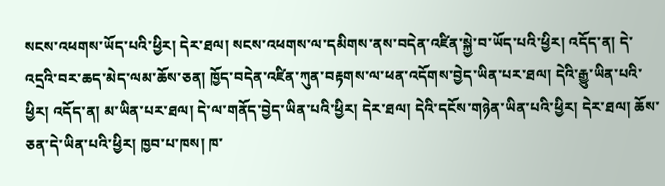སངས་འཕགས་ཡོད་པའི་ཕྱིར། དེར་ཐལ། སངས་འཕགས་ལ་དམིགས་ནས་བདེན་འཛིན་སྐྱེ་བ་ཡོད་པའི་ཕྱིར། འདོད་ན། དེ་འདྲའི་བར་ཆད་མེད་ལམ་ཆོས་ཅན། ཁྱོད་བདེན་འཛིན་ཀུན་བརྟགས་ལ་ཕན་འདོགས་བྱེད་ཡིན་པར་ཐལ། དེའི་རྒྱུ་ཡིན་པའི་ཕྱིར། འདོད་ན། མ་ཡིན་པར་ཐལ། དེ་ལ་གནོད་བྱེད་ཡིན་པའི་ཕྱིར། དེར་ཐལ། དེའི་དངོས་གཉེན་ཡིན་པའི་ཕྱིར། དེར་ཐལ། ཆོས་ཅན་དེ་ཡིན་པའི་ཕྱིར། ཁྱབ་པ་ཁས། ཁ་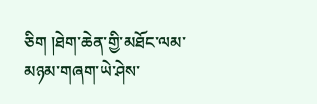ཅིག །ཐེག་ཆེན་གྱི་མཐོང་ལམ་མཉམ་གཞག་ཡེ་ཤེས་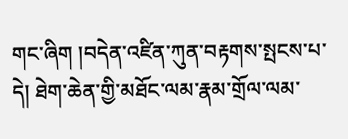གང་ཞིག །བདེན་འཛིན་ཀུན་བརྟགས་སྤངས་པ་དེ། ཐེག་ཆེན་གྱི་མཐོང་ལམ་རྣམ་གྲོལ་ལམ་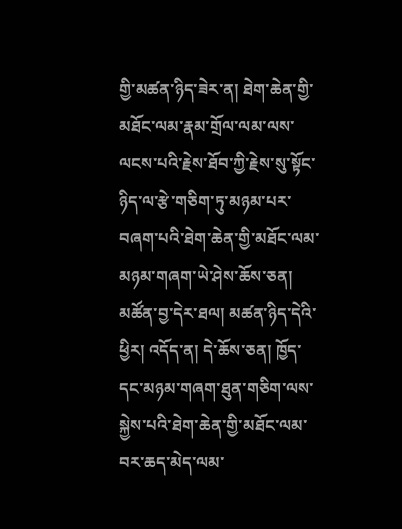གྱི་མཚན་ཉིད་ཟེར་ན། ཐེག་ཆེན་གྱི་མཐོང་ལམ་རྣམ་གྲོལ་ལམ་ལས་ལངས་པའི་རྗེས་ཐོབ་ཀྱི་རྗེས་སུ་སྟོང་ཉིད་ལ་རྩེ་གཅིག་ཏུ་མཉམ་པར་བཞག་པའི་ཐེག་ཆེན་གྱི་མཐོང་ལམ་མཉམ་གཞག་ཡེ་ཤེས་ཆོས་ཅན། མཚོན་བྱ་དེར་ཐལ། མཚན་ཉིད་དེའི་ཕྱིར། འདོད་ན། དེ་ཆོས་ཅན། ཁྱོད་དང་མཉམ་གཞག་ཐུན་གཅིག་ལས་སྐྱེས་པའི་ཐེག་ཆེན་གྱི་མཐོང་ལམ་བར་ཆད་མེད་ལམ་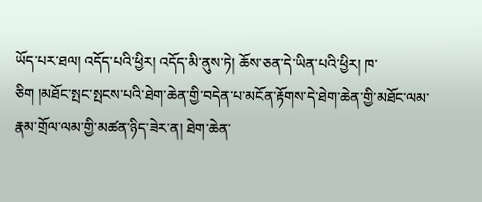ཡོད་པར་ཐལ། འདོད་པའི་ཕྱིར། འདོད་མི་ནུས་ཏེ། ཆོས་ཅན་དེ་ཡིན་པའི་ཕྱིར། ཁ་ཅིག །མཐོང་སྤང་སྤངས་པའི་ཐེག་ཆེན་གྱི་བདེན་པ་མངོན་རྟོགས་དེ་ཐེག་ཆེན་གྱི་མཐོང་ལམ་རྣམ་གྲོལ་ལམ་གྱི་མཚན་ཉིད་ཟེར་ན། ཐེག་ཆེན་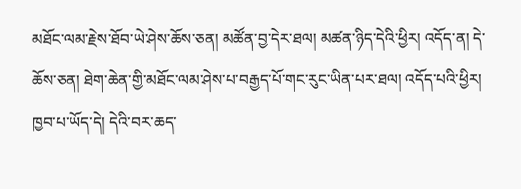མཐོང་ལམ་རྗེས་ཐོབ་ཡེ་ཤེས་ཆོས་ཅན། མཚོན་བྱ་དེར་ཐལ། མཚན་ཉིད་དེའི་ཕྱིར། འདོད་ན། དེ་ཆོས་ཅན། ཐེག་ཆེན་གྱི་མཐོང་ལམ་ཤེས་པ་བརྒྱད་པོ་གང་རུང་ཡིན་པར་ཐལ། འདོད་པའི་ཕྱིར། ཁྱབ་པ་ཡོད་དེ། དེའི་བར་ཆད་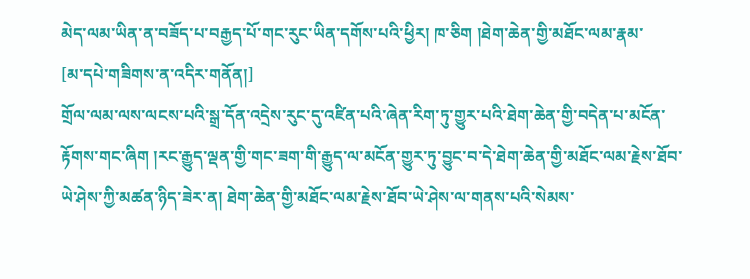མེད་ལམ་ཡིན་ན་བཟོད་པ་བརྒྱད་པོ་གང་རུང་ཡིན་དགོས་པའི་ཕྱིར། ཁ་ཅིག །ཐེག་ཆེན་གྱི་མཐོང་ལམ་རྣམ་
[མ་དཔེ་གཟིགས་ན་འདིར་གནོན།]
གྲོལ་ལམ་ལས་ལངས་པའི་སྒྲ་དོན་འདྲེས་རུང་དུ་འཛིན་པའི་ཞེན་རིག་ཏུ་གྱུར་པའི་ཐེག་ཆེན་གྱི་བདེན་པ་མངོན་རྟོགས་གང་ཞིག །རང་རྒྱུད་ལྡན་གྱི་གང་ཟག་གི་རྒྱུད་ལ་མངོན་གྱུར་ཏུ་བྱུང་བ་དེ་ཐེག་ཆེན་གྱི་མཐོང་ལམ་རྗེས་ཐོབ་ཡེ་ཤེས་ཀྱི་མཚན་ཉིད་ཟེར་ན། ཐེག་ཆེན་གྱི་མཐོང་ལམ་རྗེས་ཐོབ་ཡེ་ཤེས་ལ་གནས་པའི་སེམས་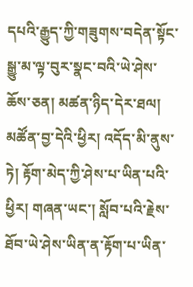དཔའི་རྒྱུད་ཀྱི་གཟུགས་བདེན་སྟོང་སྒྱུ་མ་ལྟ་བུར་སྣང་བའི་ཡེ་ཤེས་ཆོས་ཅན། མཚན་ཉིད་དེར་ཐལ། མཚོན་བྱ་དེའི་ཕྱིར། འདོད་མི་ནུས་ཏེ། རྟོག་མེད་ཀྱི་ཤེས་པ་ཡིན་པའི་ཕྱིར། གཞན་ཡང་། སློབ་པའི་རྗེས་ཐོབ་ཡེ་ཤེས་ཡིན་ན་རྟོག་པ་ཡིན་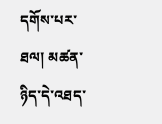དགོས་པར་ཐལ། མཚན་ཉིད་དེ་འཐད་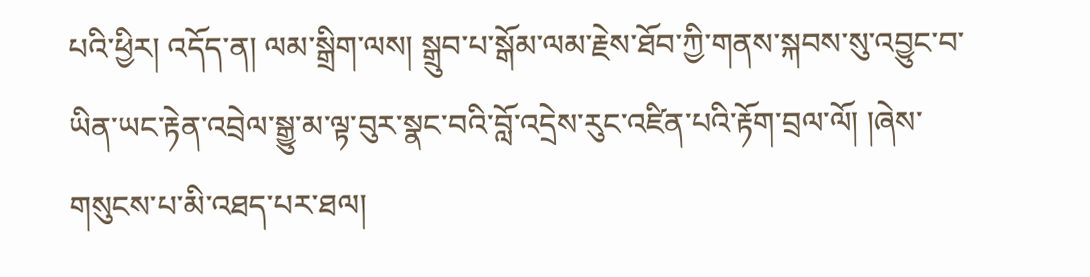པའི་ཕྱིར། འདོད་ན། ལམ་སྒྲིག་ལས། སྒྲུབ་པ་སྒོམ་ལམ་རྗེས་ཐོབ་ཀྱི་གནས་སྐབས་སུ་འབྱུང་བ་ཡིན་ཡང་རྟེན་འབྲེལ་སྒྱུ་མ་ལྟ་བུར་སྣང་བའི་བློ་འདྲེས་རུང་འཛིན་པའི་རྟོག་བྲལ་ལོ། །ཞེས་གསུངས་པ་མི་འཐད་པར་ཐལ།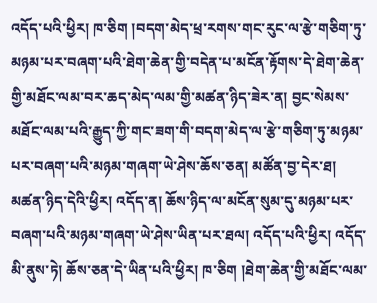འདོད་པའི་ཕྱིར། ཁ་ཅིག །བདག་མེད་ཕྲ་རགས་གང་རུང་ལ་རྩེ་གཅིག་ཏུ་མཉམ་པར་བཞག་པའི་ཐེག་ཆེན་གྱི་བདེན་པ་མངོན་རྟོགས་དེ་ཐེག་ཆེན་གྱི་མཐོང་ལམ་བར་ཆད་མེད་ལམ་གྱི་མཚན་ཉིད་ཟེར་ན། བྱང་སེམས་མཐོང་ལམ་པའི་རྒྱུད་ཀྱི་གང་ཟག་གི་བདག་མེད་ལ་རྩེ་གཅིག་ཏུ་མཉམ་པར་བཞག་པའི་མཉམ་གཞག་ཡེ་ཤེས་ཆོས་ཅན། མཚོན་བྱ་དེར་ཐ། མཚན་ཉིད་དེའི་ཕྱིར། འདོད་ན། ཆོས་ཉིད་ལ་མངོན་སུམ་དུ་མཉམ་པར་བཞག་པའི་མཉམ་གཞག་ཡེ་ཤེས་ཡིན་པར་ཐལ། འདོད་པའི་ཕྱིར། འདོད་མི་ནུས་ཏེ། ཆོས་ཅན་དེ་ཡིན་པའི་ཕྱིར། ཁ་ཅིག །ཐེག་ཆེན་གྱི་མཐོང་ལམ་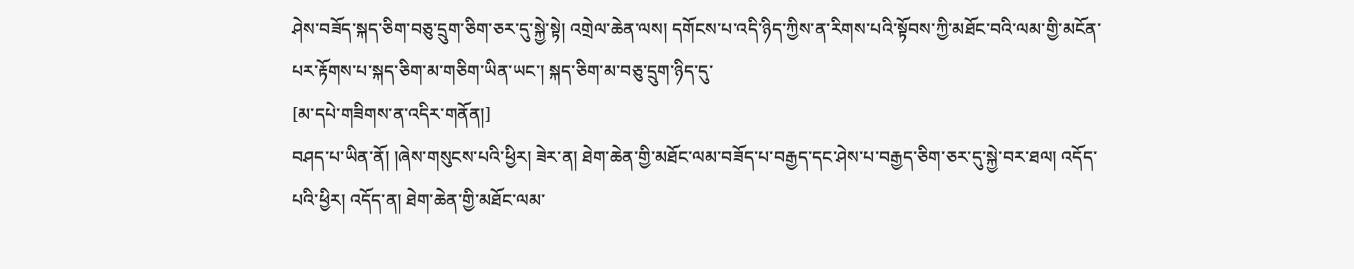ཤེས་བཟོད་སྐད་ཅིག་བཅུ་དྲུག་ཅིག་ཅར་དུ་སྐྱེ་སྟེ། འགྲེལ་ཆེན་ལས། དགོངས་པ་འདི་ཉིད་ཀྱིས་ན་རིགས་པའི་སྟོབས་ཀྱི་མཐོང་བའི་ལམ་གྱི་མངོན་པར་རྟོགས་པ་སྐད་ཅིག་མ་གཅིག་ཡིན་ཡང་། སྐད་ཅིག་མ་བཅུ་དྲུག་ཉིད་དུ་
[མ་དཔེ་གཟིགས་ན་འདིར་གནོན།]
བཤད་པ་ཡིན་ནོ། །ཞེས་གསུངས་པའི་ཕྱིར། ཟེར་ན། ཐེག་ཆེན་གྱི་མཐོང་ལམ་བཟོད་པ་བརྒྱད་དང་ཤེས་པ་བརྒྱད་ཅིག་ཅར་དུ་སྐྱེ་བར་ཐལ། འདོད་པའི་ཕྱིར། འདོད་ན། ཐེག་ཆེན་གྱི་མཐོང་ལམ་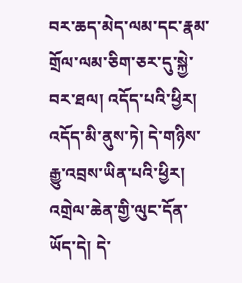བར་ཆད་མེད་ལམ་དང་རྣམ་གྲོལ་ལམ་ཅིག་ཅར་དུ་སྐྱེ་བར་ཐལ། འདོད་པའི་ཕྱིར། འདོད་མི་ནུས་ཏེ། དེ་གཉིས་རྒྱུ་འབྲས་ཡིན་པའི་ཕྱིར། འགྲེལ་ཆེན་གྱི་ལུང་དོན་ཡོད་དེ། དེ་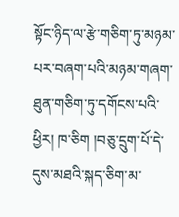སྟོང་ཉིད་ལ་རྩེ་གཅིག་ཏུ་མཉམ་པར་བཞག་པའི་མཉམ་གཞག་ཐུན་གཅིག་ཏུ་དགོངས་པའི་ཕྱིར། ཁ་ཅིག །བཅུ་དྲུག་པོ་དེ་དུས་མཐའི་སྐད་ཅིག་མ་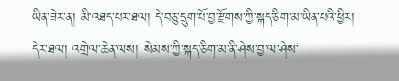ཡིན་ཟེར་ན། མི་འཐད་པར་ཐལ། དེ་བཅུ་དྲུག་པོ་བྱ་རྫོགས་ཀྱི་སྐད་ཅིག་མ་ཡིན་པའི་ཕྱིར། དེར་ཐལ། འགྲེལ་ཆེན་ལས། སེམས་ཀྱི་སྐད་ཅིག་མ་ནི་ཤེས་བྱ་ལ་ཤེས་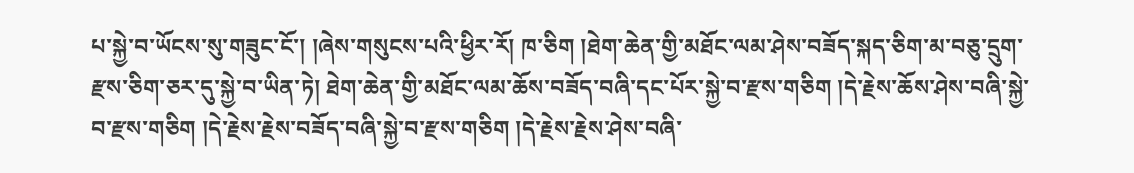པ་སྐྱེ་བ་ཡོངས་སུ་གཟུང་ངོ་། །ཞེས་གསུངས་པའི་ཕྱིར་རོ། ཁ་ཅིག །ཐེག་ཆེན་གྱི་མཐོང་ལམ་ཤེས་བཟོད་སྐད་ཅིག་མ་བཅུ་དྲུག་རྫས་ཅིག་ཅར་དུ་སྐྱེ་བ་ཡིན་ཏེ། ཐེག་ཆེན་གྱི་མཐོང་ལམ་ཆོས་བཟོད་བཞི་དང་པོར་སྐྱེ་བ་རྫས་གཅིག །དེ་རྗེས་ཆོས་ཤེས་བཞི་སྐྱེ་བ་རྫས་གཅིག །དེ་རྗེས་རྗེས་བཟོད་བཞི་སྐྱེ་བ་རྫས་གཅིག །དེ་རྗེས་རྗེས་ཤེས་བཞི་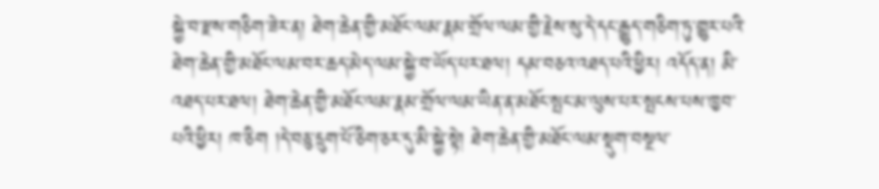སྐྱེ་བ་རྫས་གཅིག་ཟེར་ན། ཐེག་ཆེན་གྱི་མཐོང་ལམ་རྣམ་གྲོལ་ལམ་གྱི་རྗེས་སུ་དེ་དང་རྒྱུད་གཅིག་ཏུ་གྱུར་པའི་ཐེག་ཆེན་གྱི་མཐོང་ལམ་བར་ཆད་མེད་ལམ་སྐྱེ་བ་ཡོད་པར་ཐལ། དམ་བཅའ་འཐད་པའི་ཕྱིར། འདོད་ན། མི་འཐད་པར་ཐལ། ཐེག་ཆེན་གྱི་མཐོང་ལམ་རྣམ་གྲོལ་ལམ་ཡིན་ན་མཐོང་སྤང་མ་ལུས་པར་སྤངས་པས་ཁྱབ་པའི་ཕྱིར། ཁ་ཅིག །དེ་བཅུ་དྲུག་པོ་ཅིག་ཅར་དུ་མི་སྐྱེ་སྟེ། ཐེག་ཆེན་གྱི་མཐོང་ལམ་སྡུག་བསྔལ་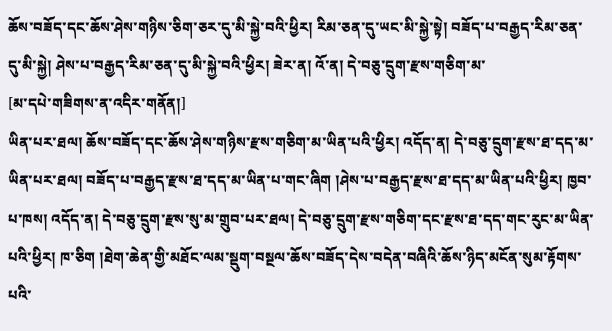ཆོས་བཟོད་དང་ཆོས་ཤེས་གཉིས་ཅིག་ཅར་དུ་མི་སྐྱེ་བའི་ཕྱིར། རིམ་ཅན་དུ་ཡང་མི་སྐྱེ་སྟེ། བཟོད་པ་བརྒྱད་རིམ་ཅན་དུ་མི་སྐྱེ། ཤེས་པ་བརྒྱད་རིམ་ཅན་དུ་མི་སྐྱེ་བའི་ཕྱིར། ཟེར་ན། འོ་ན། དེ་བཅུ་དྲུག་རྫས་གཅིག་མ་
[མ་དཔེ་གཟིགས་ན་འདིར་གནོན།]
ཡིན་པར་ཐལ། ཆོས་བཟོད་དང་ཆོས་ཤེས་གཉིས་རྫས་གཅིག་མ་ཡིན་པའི་ཕྱིར། འདོད་ན། དེ་བཅུ་དྲུག་རྫས་ཐ་དད་མ་ཡིན་པར་ཐལ། བཟོད་པ་བརྒྱད་རྫས་ཐ་དད་མ་ཡིན་པ་གང་ཞིག །ཤེས་པ་བརྒྱད་རྫས་ཐ་དད་མ་ཡིན་པའི་ཕྱིར། ཁྱབ་པ་ཁས། འདོད་ན། དེ་བཅུ་དྲུག་རྫས་སུ་མ་གྲུབ་པར་ཐལ། དེ་བཅུ་དྲུག་རྫས་གཅིག་དང་རྫས་ཐ་དད་གང་རུང་མ་ཡིན་པའི་ཕྱིར། ཁ་ཅིག །ཐེག་ཆེན་གྱི་མཐོང་ལམ་སྡུག་བསྔལ་ཆོས་བཟོད་དེས་བདེན་བཞིའི་ཆོས་ཉིད་མངོན་སུམ་རྟོགས་པའི་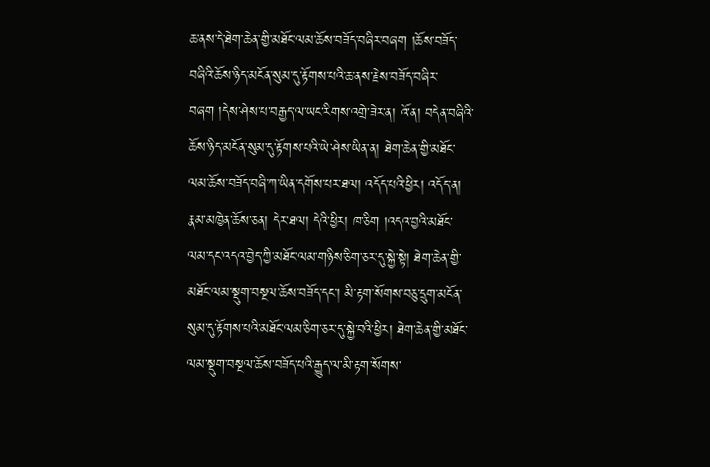ཆ་ནས་དེ་ཐེག་ཆེན་གྱི་མཐོང་ལམ་ཆོས་བཟོད་བཞིར་བཞག །ཆོས་བཟོད་བཞིའི་ཆོས་ཉིད་མངོན་སུམ་དུ་རྟོགས་པའི་ཆ་ནས་རྗེས་བཟོད་བཞིར་བཞག །དེས་ཤེས་པ་བརྒྱད་ལ་ཡང་རིགས་འགྲེ་ཟེར་ན། འོ་ན། བདེན་བཞིའི་ཆོས་ཉིད་མངོན་སུམ་དུ་རྟོགས་པའི་ཡེ་ཤེས་ཡིན་ན། ཐེག་ཆེན་གྱི་མཐོང་ལམ་ཆོས་བཟོད་བཞི་ཀ་ཡིན་དགོས་པར་ཐལ། འདོད་པའི་ཕྱིར། འདོད་ན། རྣམ་མཁྱེན་ཆོས་ཅན། དེར་ཐལ། དེའི་ཕྱིར། ཁ་ཅིག །འདའ་བྱའི་མཐོང་ལམ་དང་འདའ་བྱེད་ཀྱི་མཐོང་ལམ་གཉིས་ཅིག་ཅར་དུ་སྐྱེ་སྟེ། ཐེག་ཆེན་གྱི་མཐོང་ལམ་སྡུག་བསྔལ་ཆོས་བཟོད་དང་། མི་རྟག་སོགས་བཅུ་དྲུག་མངོན་སུམ་དུ་རྟོགས་པའི་མཐོང་ལམ་ཅིག་ཅར་དུ་སྐྱེ་བའི་ཕྱིར། ཐེག་ཆེན་གྱི་མཐོང་ལམ་སྡུག་བསྔལ་ཆོས་བཟོད་པའི་རྒྱུད་ལ་མི་རྟག་སོགས་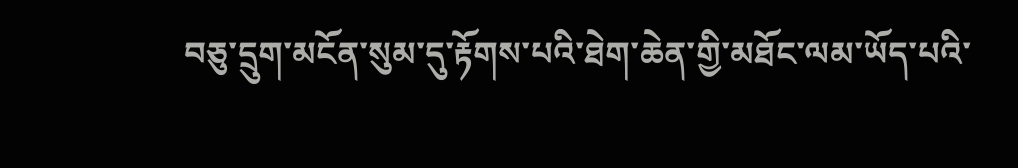བཅུ་དྲུག་མངོན་སུམ་དུ་རྟོགས་པའི་ཐེག་ཆེན་གྱི་མཐོང་ལམ་ཡོད་པའི་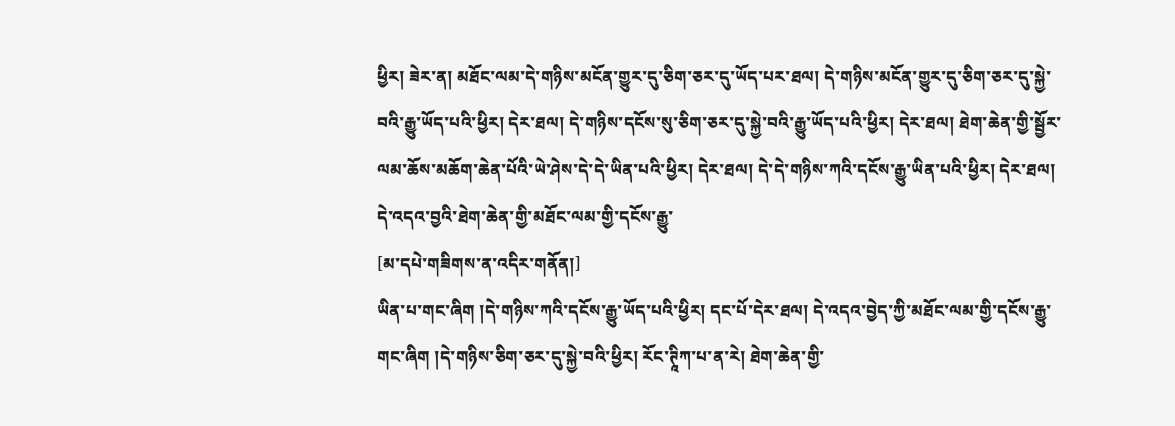ཕྱིར། ཟེར་ན། མཐོང་ལམ་དེ་གཉིས་མངོན་གྱུར་དུ་ཅིག་ཅར་དུ་ཡོད་པར་ཐལ། དེ་གཉིས་མངོན་གྱུར་དུ་ཅིག་ཅར་དུ་སྐྱེ་བའི་རྒྱུ་ཡོད་པའི་ཕྱིར། དེར་ཐལ། དེ་གཉིས་དངོས་སུ་ཅིག་ཅར་དུ་སྐྱེ་བའི་རྒྱུ་ཡོད་པའི་ཕྱིར། དེར་ཐལ། ཐེག་ཆེན་གྱི་སྦྱོར་ལམ་ཆོས་མཆོག་ཆེན་པོའི་ཡེ་ཤེས་དེ་དེ་ཡིན་པའི་ཕྱིར། དེར་ཐལ། དེ་དེ་གཉིས་ཀའི་དངོས་རྒྱུ་ཡིན་པའི་ཕྱིར། དེར་ཐལ། དེ་འདའ་བྱའི་ཐེག་ཆེན་གྱི་མཐོང་ལམ་གྱི་དངོས་རྒྱུ་
[མ་དཔེ་གཟིགས་ན་འདིར་གནོན།]
ཡིན་པ་གང་ཞིག །དེ་གཉིས་ཀའི་དངོས་རྒྱུ་ཡོད་པའི་ཕྱིར། དང་པོ་དེར་ཐལ། དེ་འདའ་བྱེད་ཀྱི་མཐོང་ལམ་གྱི་དངོས་རྒྱུ་གང་ཞིག །དེ་གཉིས་ཅིག་ཅར་དུ་སྐྱེ་བའི་ཕྱིར། རོང་ཊཱིཀ་པ་ན་རེ། ཐེག་ཆེན་གྱི་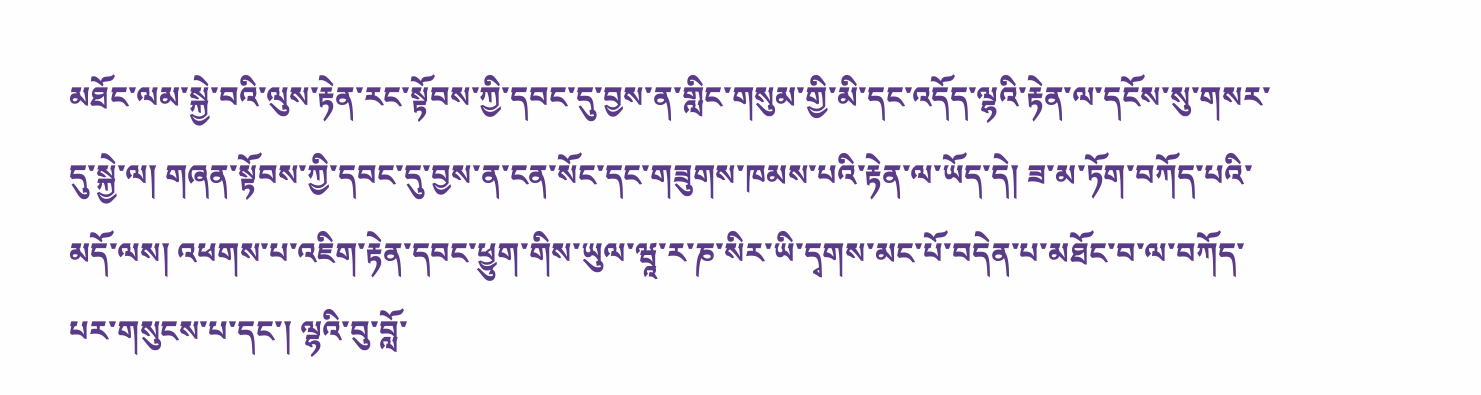མཐོང་ལམ་སྐྱེ་བའི་ལུས་རྟེན་རང་སྟོབས་ཀྱི་དབང་དུ་བྱས་ན་གླིང་གསུམ་གྱི་མི་དང་འདོད་ལྷའི་རྟེན་ལ་དངོས་སུ་གསར་དུ་སྐྱེ་ལ། གཞན་སྟོབས་ཀྱི་དབང་དུ་བྱས་ན་ངན་སོང་དང་གཟུགས་ཁམས་པའི་རྟེན་ལ་ཡོད་དེ། ཟ་མ་ཏོག་བཀོད་པའི་མདོ་ལས། འཕགས་པ་འཇིག་རྟེན་དབང་ཕྱུག་གིས་ཡུལ་ཝཱ་ར་ཎ་སིར་ཡི་དྭགས་མང་པོ་བདེན་པ་མཐོང་བ་ལ་བཀོད་པར་གསུངས་པ་དང་། ལྷའི་བུ་བློ་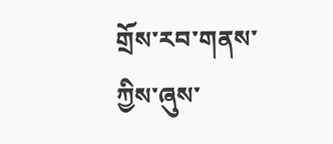གྲོས་རབ་གནས་ཀྱིས་ཞུས་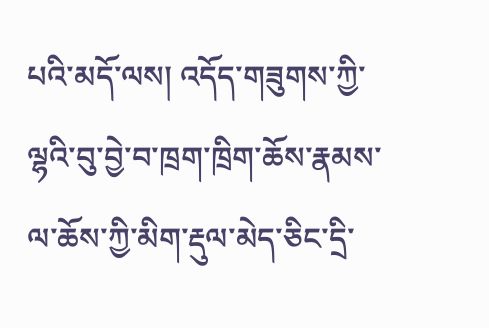པའི་མདོ་ལས། འདོད་གཟུགས་ཀྱི་ལྷའི་བུ་བྱེ་བ་ཁྲག་ཁྲིག་ཆོས་རྣམས་ལ་ཆོས་ཀྱི་མིག་རྡུལ་མེད་ཅིང་དྲི་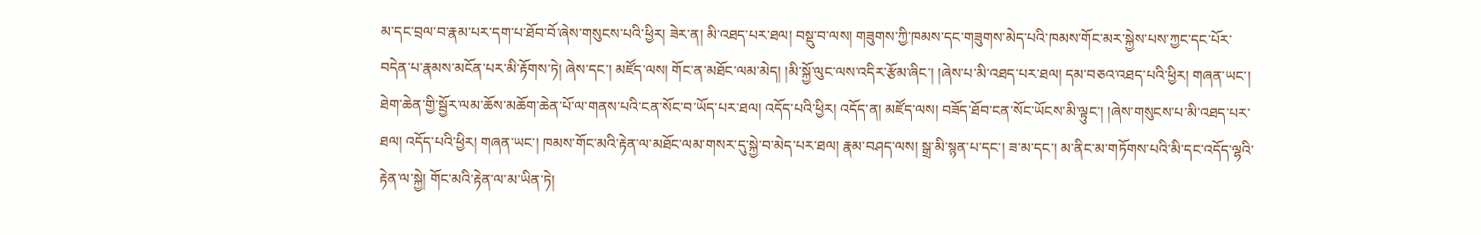མ་དང་བྲལ་བ་རྣམ་པར་དག་པ་ཐོབ་བོ་ཞེས་གསུངས་པའི་ཕྱིར། ཟེར་ན། མི་འཐད་པར་ཐལ། བསྡུ་བ་ལས། གཟུགས་ཀྱི་ཁམས་དང་གཟུགས་མེད་པའི་ཁམས་གོང་མར་སྐྱེས་པས་ཀྱང་དང་པོར་བདེན་པ་རྣམས་མངོན་པར་མི་རྟོགས་ཏེ། ཞེས་དང་། མཛོད་ལས། གོང་ན་མཐོང་ལམ་མེད། །མི་སྐྱོ་ལུང་ལས་འདིར་རྩོམ་ཞིང་། །ཞེས་པ་མི་འཐད་པར་ཐལ། དམ་བཅའ་འཐད་པའི་ཕྱིར། གཞན་ཡང་། ཐེག་ཆེན་གྱི་སྦྱོར་ལམ་ཆོས་མཆོག་ཆེན་པོ་ལ་གནས་པའི་ངན་སོང་བ་ཡོད་པར་ཐལ། འདོད་པའི་ཕྱིར། འདོད་ན། མཛོད་ལས། བཟོད་ཐོབ་ངན་སོང་ཡོངས་མི་ལྟུང་། །ཞེས་གསུངས་པ་མི་འཐད་པར་ཐལ། འདོད་པའི་ཕྱིར། གཞན་ཡང་། ཁམས་གོང་མའི་རྟེན་ལ་མཐོང་ལམ་གསར་དུ་སྐྱེ་བ་མེད་པར་ཐལ། རྣམ་བཤད་ལས། སྒྲ་མི་སྙན་པ་དང་། ཟ་མ་དང་། མ་ནིང་མ་གཏོགས་པའི་མི་དང་འདོད་ལྷའི་རྟེན་ལ་སྐྱེ། གོང་མའི་རྟེན་ལ་མ་ཡིན་ཏེ།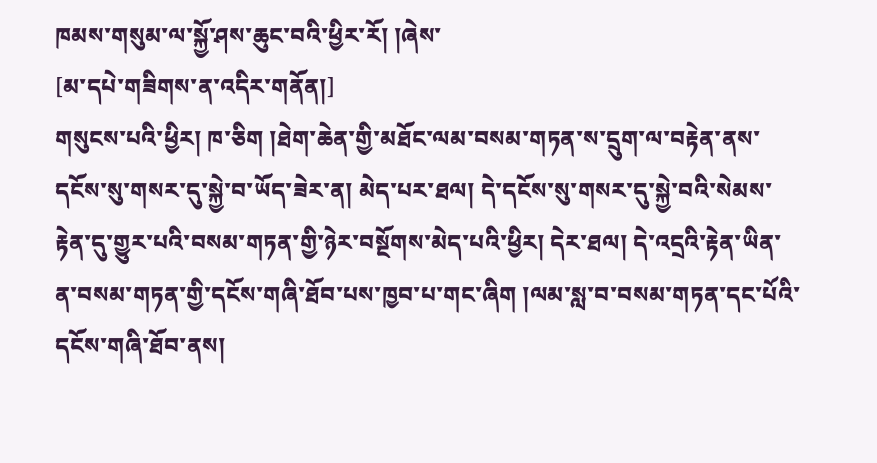ཁམས་གསུམ་ལ་སྐྱོ་ཤས་ཆུང་བའི་ཕྱིར་རོ། །ཞེས་
[མ་དཔེ་གཟིགས་ན་འདིར་གནོན།]
གསུངས་པའི་ཕྱིར། ཁ་ཅིག །ཐེག་ཆེན་གྱི་མཐོང་ལམ་བསམ་གཏན་ས་དྲུག་ལ་བརྟེན་ནས་དངོས་སུ་གསར་དུ་སྐྱེ་བ་ཡོད་ཟེར་ན། མེད་པར་ཐལ། དེ་དངོས་སུ་གསར་དུ་སྐྱེ་བའི་སེམས་རྟེན་དུ་གྱུར་པའི་བསམ་གཏན་གྱི་ཉེར་བསྔོགས་མེད་པའི་ཕྱིར། དེར་ཐལ། དེ་འདྲའི་རྟེན་ཡིན་ན་བསམ་གཏན་གྱི་དངོས་གཞི་ཐོབ་པས་ཁྱབ་པ་གང་ཞིག །ལམ་སླ་བ་བསམ་གཏན་དང་པོའི་དངོས་གཞི་ཐོབ་ནས།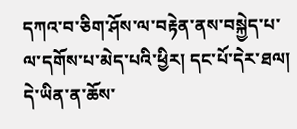དཀའ་བ་ཅིག་ཤོས་ལ་བརྟེན་ནས་བསྐྱེད་པ་ལ་དགོས་པ་མེད་པའི་ཕྱིར། དང་པོ་དེར་ཐལ། དེ་ཡིན་ན་ཆོས་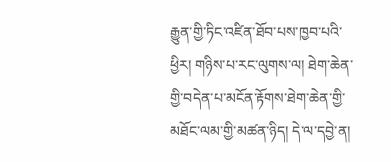རྒྱུན་གྱི་ཏིང་འཛིན་ཐོབ་པས་ཁྱབ་པའི་ཕྱིར། གཉིས་པ་རང་ལུགས་ལ། ཐེག་ཆེན་གྱི་བདེན་པ་མངོན་རྟོགས་ཐེག་ཆེན་གྱི་མཐོང་ལམ་གྱི་མཚན་ཉིད། དེ་ལ་དབྱེ་ན།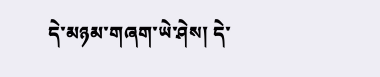དེ་མཉམ་གཞག་ཡེ་ཤེས། དེ་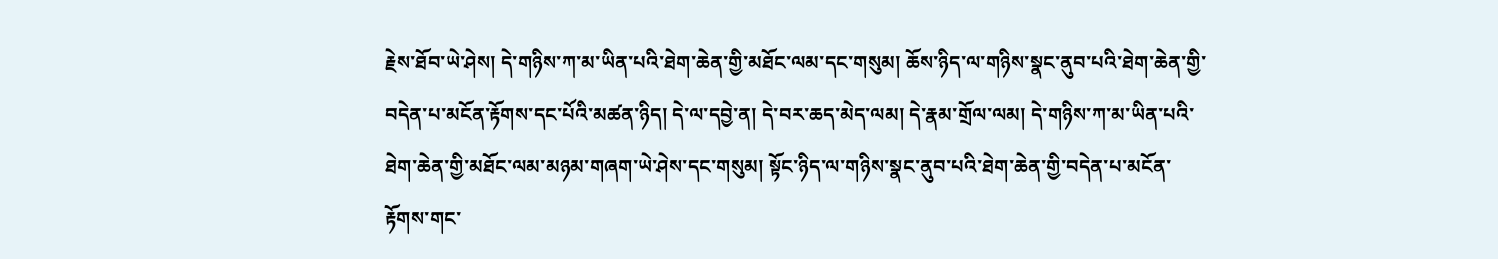རྗེས་ཐོབ་ཡེ་ཤེས། དེ་གཉིས་ཀ་མ་ཡིན་པའི་ཐེག་ཆེན་གྱི་མཐོང་ལམ་དང་གསུམ། ཆོས་ཉིད་ལ་གཉིས་སྣང་ནུབ་པའི་ཐེག་ཆེན་གྱི་བདེན་པ་མངོན་རྟོགས་དང་པོའི་མཚན་ཉིད། དེ་ལ་དབྱེ་ན། དེ་བར་ཆད་མེད་ལམ། དེ་རྣམ་གྲོལ་ལམ། དེ་གཉིས་ཀ་མ་ཡིན་པའི་ཐེག་ཆེན་གྱི་མཐོང་ལམ་མཉམ་གཞག་ཡེ་ཤེས་དང་གསུམ། སྟོང་ཉིད་ལ་གཉིས་སྣང་ནུབ་པའི་ཐེག་ཆེན་གྱི་བདེན་པ་མངོན་རྟོགས་གང་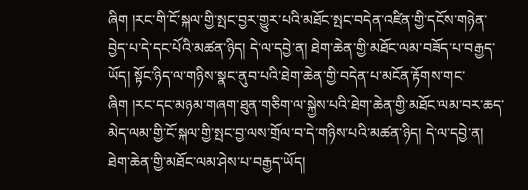ཞིག །རང་གི་ངོ་སྐལ་གྱི་སྤང་བྱར་གྱུར་པའི་མཐོང་སྤང་བདེན་འཛིན་གྱི་དངོས་གཉེན་བྱེད་པ་དེ་དང་པོའི་མཚན་ཉིད། དེ་ལ་དབྱེ་ན། ཐེག་ཆེན་གྱི་མཐོང་ལམ་བཟོད་པ་བརྒྱད་ཡོད། སྟོང་ཉིད་ལ་གཉིས་སྣང་ནུབ་པའི་ཐེག་ཆེན་གྱི་བདེན་པ་མངོན་རྟོགས་གང་ཞིག །རང་དང་མཉམ་གཞག་ཐུན་གཅིག་ལ་སྐྱེས་པའི་ཐེག་ཆེན་གྱི་མཐོང་ལམ་བར་ཆད་མེད་ལམ་གྱི་ངོ་སྐལ་གྱི་སྤང་བྱ་ལས་གྲོལ་བ་དེ་གཉིས་པའི་མཚན་ཉིད། དེ་ལ་དབྱེ་ན། ཐེག་ཆེན་གྱི་མཐོང་ལམ་ཤེས་པ་བརྒྱད་ཡོད།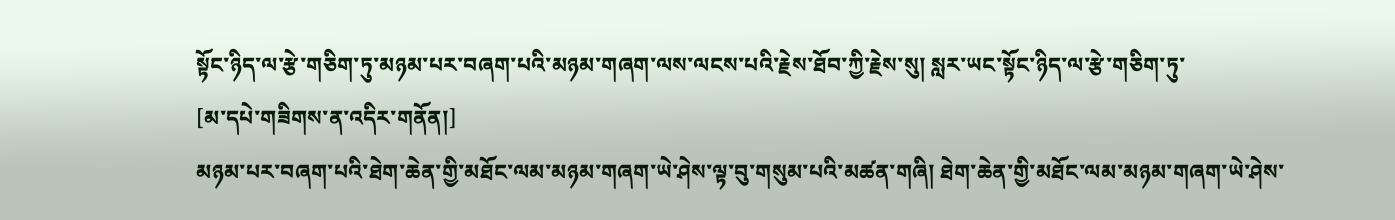སྟོང་ཉིད་ལ་རྩེ་གཅིག་ཏུ་མཉམ་པར་བཞག་པའི་མཉམ་གཞག་ལས་ལངས་པའི་རྗེས་ཐོབ་ཀྱི་རྗེས་སུ། སླར་ཡང་སྟོང་ཉིད་ལ་རྩེ་གཅིག་ཏུ་
[མ་དཔེ་གཟིགས་ན་འདིར་གནོན།]
མཉམ་པར་བཞག་པའི་ཐེག་ཆེན་གྱི་མཐོང་ལམ་མཉམ་གཞག་ཡེ་ཤེས་ལྟ་བུ་གསུམ་པའི་མཚན་གཞི། ཐེག་ཆེན་གྱི་མཐོང་ལམ་མཉམ་གཞག་ཡེ་ཤེས་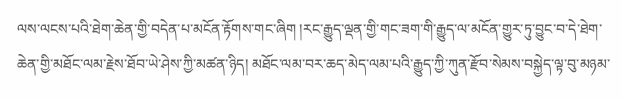ལས་ལངས་པའི་ཐེག་ཆེན་གྱི་བདེན་པ་མངོན་རྟོགས་གང་ཞིག །རང་རྒྱུད་ལྡན་གྱི་གང་ཟག་གི་རྒྱུད་ལ་མངོན་གྱུར་ཏུ་བྱུང་བ་དེ་ཐེག་ཆེན་གྱི་མཐོང་ལམ་རྗེས་ཐོབ་ཡེ་ཤེས་ཀྱི་མཚན་ཉིད། མཐོང་ལམ་བར་ཆད་མེད་ལམ་པའི་རྒྱུད་ཀྱི་ཀུན་རྫོབ་སེམས་བསྐྱེད་ལྟ་བུ་མཉམ་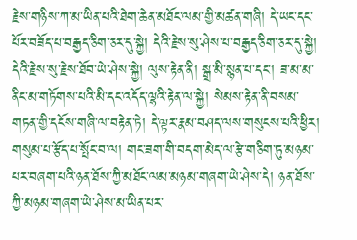རྗེས་གཉིས་ཀ་མ་ཡིན་པའི་ཐེག་ཆེན་མཐོང་ལམ་གྱི་མཚན་གཞི། དེ་ཡང་དང་པོར་བཟོད་པ་བརྒྱད་ཅིག་ཅར་དུ་སྐྱེ། དེའི་རྗེས་སུ་ཤེས་པ་བརྒྱད་ཅིག་ཅར་དུ་སྐྱེ། དེའི་རྗེས་སུ་རྗེས་ཐོབ་ཡེ་ཤེས་སྐྱེ། ལུས་རྟེན་ནི། སྒྲ་མི་སྙན་པ་དང་། ཟ་མ་མ་ནིང་མ་གཏོགས་པའི་མི་དང་འདོད་ལྷའི་རྟེན་ལ་སྐྱེ། སེམས་རྟེན་ནི་བསམ་གཏན་གྱི་དངོས་གཞི་ལ་བརྟེན་ཏེ། དེ་ལྟར་རྣམ་བཤད་ལས་གསུངས་པའི་ཕྱིར། གསུམ་པ་རྩོད་པ་སྤོང་བ་ལ། གང་ཟག་གི་བདག་མེད་ལ་རྩེ་གཅིག་ཏུ་མཉམ་པར་བཞག་པའི་ཉན་ཐོས་ཀྱི་མཐོང་ལམ་མཉམ་གཞག་ཡེ་ཤེས་དེ། ཉན་ཐོས་ཀྱི་མཉམ་གཞག་ཡེ་ཤེས་མ་ཡིན་པར་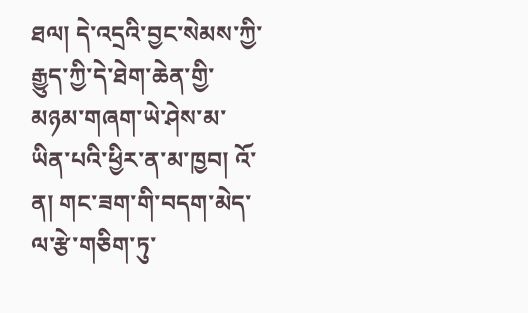ཐལ། དེ་འདྲའི་བྱང་སེམས་ཀྱི་རྒྱུད་ཀྱི་དེ་ཐེག་ཆེན་གྱི་མཉམ་གཞག་ཡེ་ཤེས་མ་ཡིན་པའི་ཕྱིར་ན་མ་ཁྱབ། འོ་ན། གང་ཟག་གི་བདག་མེད་ལ་རྩེ་གཅིག་ཏུ་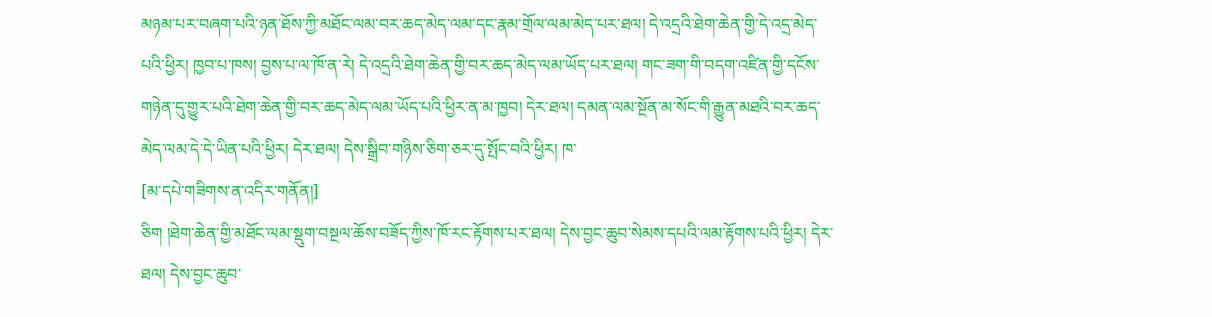མཉམ་པར་བཞག་པའི་ཉན་ཐོས་ཀྱི་མཐོང་ལམ་བར་ཆད་མེད་ལམ་དང་རྣམ་གྲོལ་ལམ་མེད་པར་ཐལ། དེ་འདྲའི་ཐེག་ཆེན་གྱི་དེ་འདྲ་མེད་པའི་ཕྱིར། ཁྱབ་པ་ཁས། བྱས་པ་ལ་ཁོ་ན་རེ། དེ་འདྲའི་ཐེག་ཆེན་གྱི་བར་ཆད་མེད་ལམ་ཡོད་པར་ཐལ། གང་ཟག་གི་བདག་འཛིན་གྱི་དངོས་གཉེན་དུ་གྱུར་པའི་ཐེག་ཆེན་གྱི་བར་ཆད་མེད་ལམ་ཡོད་པའི་ཕྱིར་ན་མ་ཁྱབ། དེར་ཐལ། དམན་ལམ་སྔོན་མ་སོང་གི་རྒྱུན་མཐའི་བར་ཆད་མེད་ལམ་དེ་དེ་ཡིན་པའི་ཕྱིར། དེར་ཐལ། དེས་སྒྲིབ་གཉིས་ཅིག་ཅར་དུ་སྤོང་བའི་ཕྱིར། ཁ་
[མ་དཔེ་གཟིགས་ན་འདིར་གནོན།]
ཅིག །ཐེག་ཆེན་གྱི་མཐོང་ལམ་སྡུག་བསྔལ་ཆོས་བཟོད་ཀྱིས་ཁོ་རང་རྟོགས་པར་ཐལ། དེས་བྱང་ཆུབ་སེམས་དཔའི་ལམ་རྟོགས་པའི་ཕྱིར། དེར་ཐལ། དེས་བྱང་ཆུབ་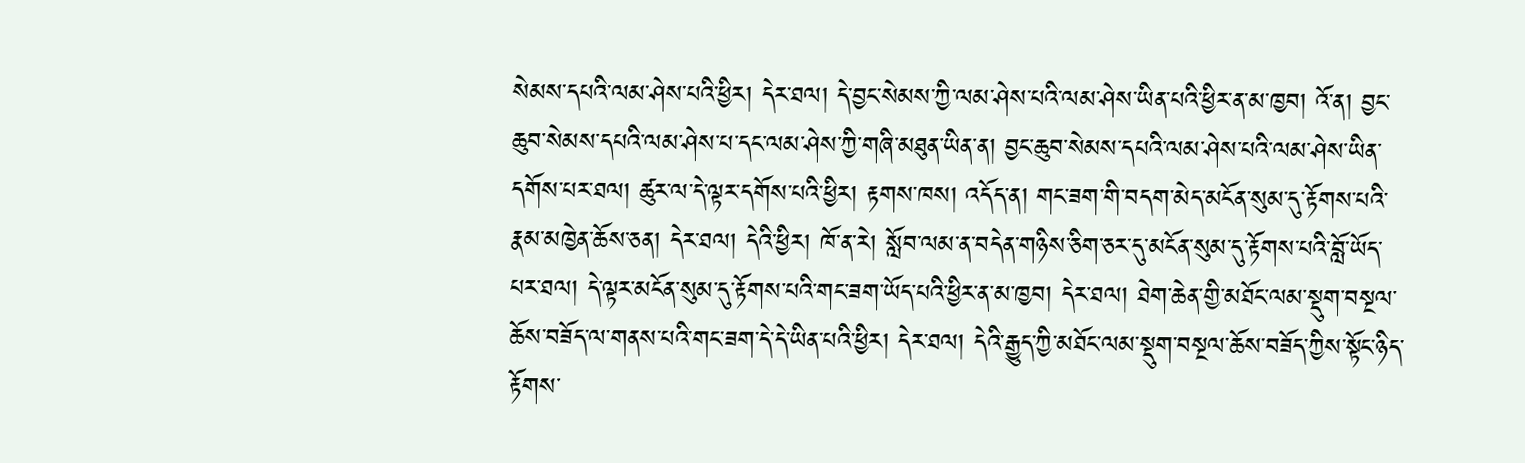སེམས་དཔའི་ལམ་ཤེས་པའི་ཕྱིར། དེར་ཐལ། དེ་བྱང་སེམས་ཀྱི་ལམ་ཤེས་པའི་ལམ་ཤེས་ཡིན་པའི་ཕྱིར་ན་མ་ཁྱབ། འོ་ན། བྱང་ཆུབ་སེམས་དཔའི་ལམ་ཤེས་པ་དང་ལམ་ཤེས་ཀྱི་གཞི་མཐུན་ཡིན་ན། བྱང་ཆུབ་སེམས་དཔའི་ལམ་ཤེས་པའི་ལམ་ཤེས་ཡིན་དགོས་པར་ཐལ། ཚུར་ལ་དེ་ལྟར་དགོས་པའི་ཕྱིར། རྟགས་ཁས། འདོད་ན། གང་ཟག་གི་བདག་མེད་མངོན་སུམ་དུ་རྟོགས་པའི་རྣམ་མཁྱེན་ཆོས་ཅན། དེར་ཐལ། དེའི་ཕྱིར། ཁོ་ན་རེ། སློབ་ལམ་ན་བདེན་གཉིས་ཅིག་ཅར་དུ་མངོན་སུམ་དུ་རྟོགས་པའི་བློ་ཡོད་པར་ཐལ། དེ་ལྟར་མངོན་སུམ་དུ་རྟོགས་པའི་གང་ཟག་ཡོད་པའི་ཕྱིར་ན་མ་ཁྱབ། དེར་ཐལ། ཐེག་ཆེན་གྱི་མཐོང་ལམ་སྡུག་བསྔལ་ཆོས་བཟོད་ལ་གནས་པའི་གང་ཟག་དེ་དེ་ཡིན་པའི་ཕྱིར། དེར་ཐལ། དེའི་རྒྱུད་ཀྱི་མཐོང་ལམ་སྡུག་བསྔལ་ཆོས་བཟོད་ཀྱིས་སྟོང་ཉིད་རྟོགས་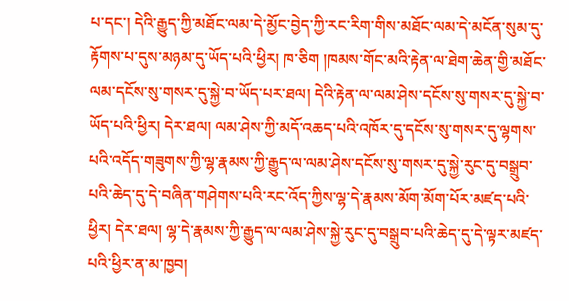པ་དང་། དེའི་རྒྱུད་ཀྱི་མཐོང་ལམ་དེ་མྱོང་བྱེད་ཀྱི་རང་རིག་གིས་མཐོང་ལམ་དེ་མངོན་སུམ་དུ་རྟོགས་པ་དུས་མཉམ་དུ་ཡོད་པའི་ཕྱིར། ཁ་ཅིག །ཁམས་གོང་མའི་རྟེན་ལ་ཐེག་ཆེན་གྱི་མཐོང་ལམ་དངོས་སུ་གསར་དུ་སྐྱེ་བ་ཡོད་པར་ཐལ། དེའི་རྟེན་ལ་ལམ་ཤེས་དངོས་སུ་གསར་དུ་སྐྱེ་བ་ཡོད་པའི་ཕྱིར། དེར་ཐལ། ལམ་ཤེས་ཀྱི་མདོ་འཆད་པའི་འཁོར་དུ་དངོས་སུ་གསར་དུ་ལྷགས་པའི་འདོད་གཟུགས་ཀྱི་ལྷ་རྣམས་ཀྱི་རྒྱུད་ལ་ལམ་ཤེས་དངོས་སུ་གསར་དུ་སྐྱེ་རུང་དུ་བསྒྲུབ་པའི་ཆེད་དུ་དེ་བཞིན་གཤེགས་པའི་རང་འོད་ཀྱིས་ལྷ་དེ་རྣམས་མོག་མོག་པོར་མཛད་པའི་ཕྱིར། དེར་ཐལ། ལྷ་དེ་རྣམས་ཀྱི་རྒྱུད་ལ་ལམ་ཤེས་སྐྱེ་རུང་དུ་བསྒྲུབ་པའི་ཆེད་དུ་དེ་ལྟར་མཛད་པའི་ཕྱིར་ན་མ་ཁྱབ།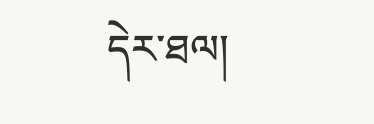དེར་ཐལ།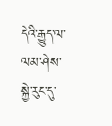དེའི་རྒྱུད་ལ་ལམ་ཤེས་སྐྱེ་རུང་དུ་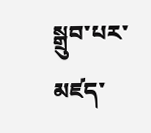སྒྲུབ་པར་མཛད་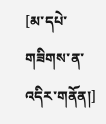[མ་དཔེ་གཟིགས་ན་འདིར་གནོན།]